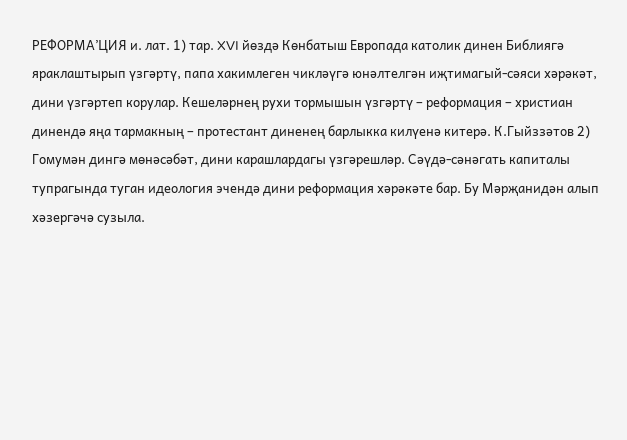РЕФОРМА’ЦИЯ и. лат. 1) тар. XVI йөздә Көнбатыш Европада католик динен Библиягә яраклаштырып үзгәртү, папа хакимлеген чикләүгә юнәлтелгән иҗтимагый-сәяси хәрәкәт, дини үзгәртеп корулар. Кешеләрнең рухи тормышын үзгәртү – реформация – христиан динендә яңа тармакның – протестант диненең барлыкка килүенә китерә. К.Гыйззәтов 2) Гомумән дингә мөнәсәбәт, дини карашлардагы үзгәрешләр. Сәүдә-сәнәгать капиталы тупрагында туган идеология эчендә дини реформация хәрәкәте бар. Бу Мәрҗанидән алып хәзергәчә сузыла.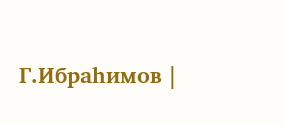Г.Ибраһимов |